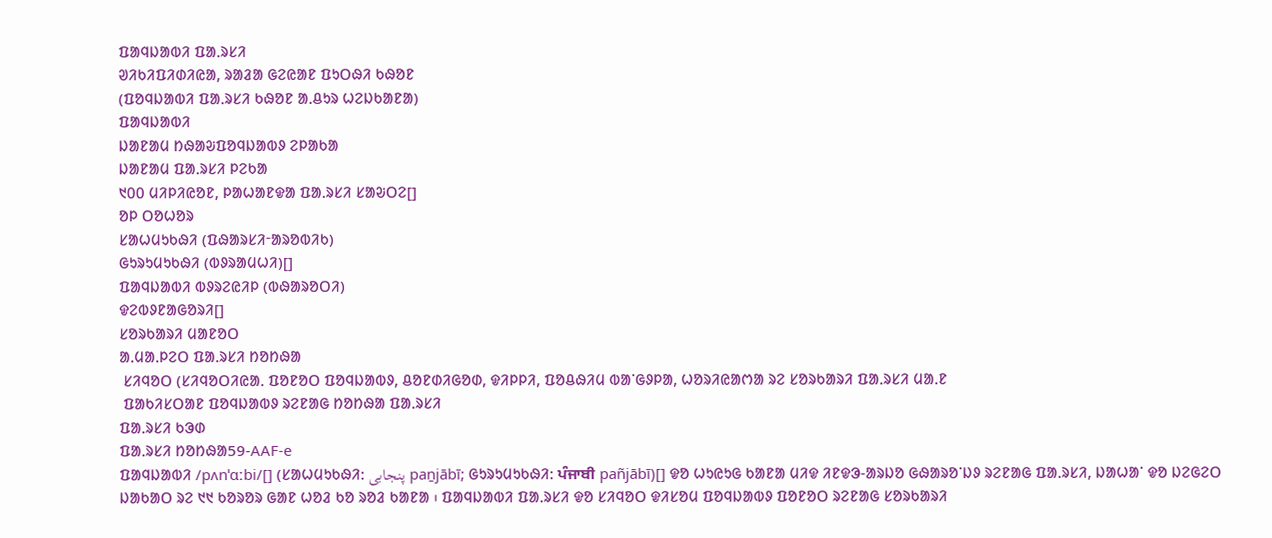ᱯᱟᱧᱡᱟᱵᱤ ᱯᱟᱹᱨᱥᱤ
ᱣᱤᱠᱤᱯᱤᱰᱤᱭᱟ, ᱨᱟᱲᱟ ᱜᱮᱭᱟᱱ ᱯᱩᱛᱷᱤ ᱠᱷᱚᱱ
(ᱯᱚᱧᱡᱟᱵᱤ ᱯᱟᱹᱨᱥᱤ ᱠᱷᱚᱱ ᱟᱹᱪᱩᱨ ᱦᱮᱡᱠᱟᱱᱟ)
ᱯᱟᱧᱡᱟᱵᱤ
ᱡᱟᱱᱟᱢ ᱴᱷᱟᱶᱯᱚᱧᱡᱟᱵᱽ ᱮᱞᱟᱠᱟ
ᱡᱟᱱᱟᱢ ᱯᱟᱹᱨᱥᱤ ᱞᱮᱠᱟ
᱑᱐᱐ ᱢᱤᱞᱤᱭᱚᱱ, ᱞᱟᱦᱟᱱᱫᱟ ᱯᱟᱹᱨᱥᱤ ᱥᱟᱶᱛᱮ[]
ᱚᱞ ᱛᱚᱦᱚᱨ
ᱥᱟᱦᱢᱩᱠᱷᱤ (ᱯᱷᱟᱨᱥᱤᱼᱟᱨᱚᱵᱤᱠ)
ᱜᱩᱨᱩᱢᱩᱠᱷᱤ (ᱵᱽᱨᱟᱢᱦᱤ)[]
ᱯᱟᱧᱡᱟᱵᱤ ᱵᱽᱨᱮᱭᱤᱞ (ᱵᱷᱟᱨᱚᱛᱤ)
ᱫᱮᱵᱽᱱᱟᱜᱚᱨᱤ[]
ᱥᱚᱨᱠᱟᱨᱤ ᱢᱟᱱᱚᱛ
ᱟᱹᱢᱟᱹᱞᱮᱛ ᱯᱟᱹᱨᱥᱤ ᱴᱚᱴᱷᱟ
 ᱥᱤᱧᱚᱛ (ᱥᱤᱧᱚᱛᱤᱭᱟᱹ ᱯᱚᱱᱚᱛ ᱯᱚᱧᱡᱟᱵᱽ, ᱪᱚᱱᱰᱤᱜᱚᱰ, ᱫᱤᱞᱞᱤ, ᱯᱚᱪᱷᱤᱢ ᱵᱟᱸᱜᱽᱞᱟ, ᱦᱚᱨᱤᱭᱟᱬᱟ ᱨᱮ ᱥᱚᱨᱠᱟᱨᱤ ᱯᱟᱹᱨᱥᱤ ᱢᱟᱹᱱ
 ᱯᱟᱠᱤᱥᱛᱟᱱ ᱯᱚᱧᱡᱟᱵᱽ ᱨᱮᱱᱟᱜ ᱴᱚᱴᱷᱟ ᱯᱟᱹᱨᱥᱤ
ᱯᱟᱹᱨᱥᱤ ᱠᱳᱰ
ᱯᱟᱹᱨᱥᱤ ᱴᱚᱴᱷᱟ59-AAF-e
ᱯᱟᱧᱡᱟᱵᱤ /pʌnˈɑːbi/[] (ᱥᱟᱦᱢᱩᱠᱷᱤ: پنجابی paṉjābī; ᱜᱩᱨᱩᱢᱩᱠᱷᱤ: ਪੰਜਾਬੀ pañjābī)[] ᱫᱚ ᱦᱩᱭᱩᱜ ᱠᱟᱱᱟ ᱢᱤᱫ ᱤᱱᱫᱳ-ᱟᱨᱡᱚ ᱜᱷᱟᱨᱚᱸᱡᱽ ᱨᱮᱱᱟᱜ ᱯᱟᱹᱨᱥᱤ, ᱡᱟᱦᱟᱸ ᱫᱚ ᱡᱮᱜᱮᱛ ᱡᱟᱠᱟᱛ ᱨᱮ ᱑᱑ ᱠᱚᱨᱚᱨ ᱜᱟᱱ ᱦᱚᱲ ᱠᱚ ᱨᱚᱲ ᱠᱟᱱᱟ ᱾ ᱯᱟᱧᱡᱟᱵᱤ ᱯᱟᱹᱨᱥᱤ ᱫᱚ ᱥᱤᱧᱚᱛ ᱫᱤᱥᱚᱢ ᱯᱚᱧᱡᱟᱵᱽ ᱯᱚᱱᱚᱛ ᱨᱮᱱᱟᱜ ᱥᱚᱨᱠᱟᱨᱤ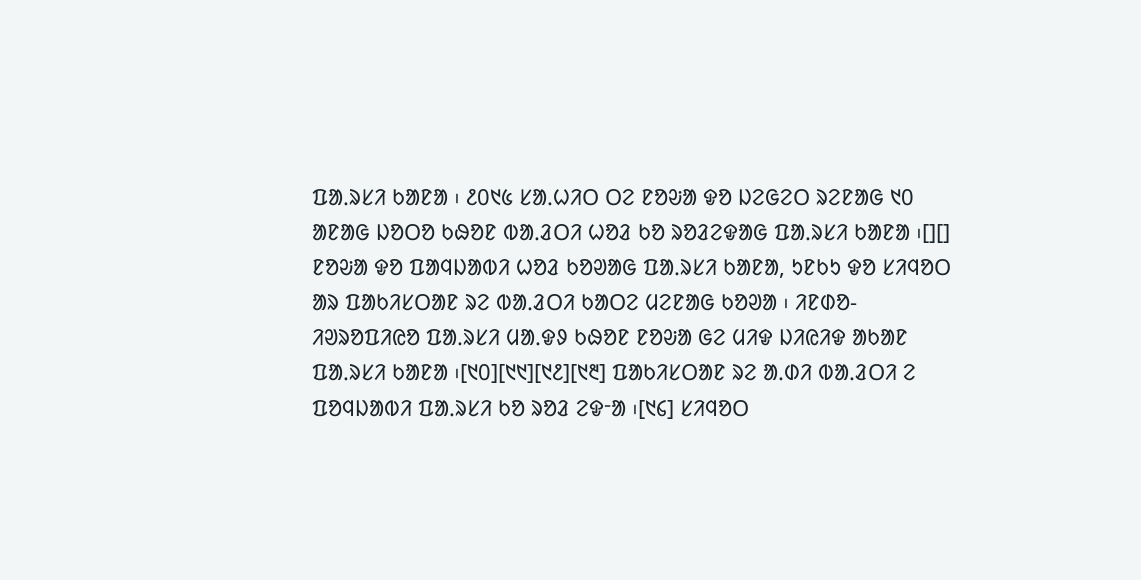ᱯᱟᱹᱨᱥᱤ ᱠᱟᱱᱟ ᱾ ᱒᱐᱑᱕ ᱥᱟᱹᱦᱤᱛ ᱛᱮ ᱱᱚᱶᱟ ᱫᱚ ᱡᱮᱜᱮᱛ ᱨᱮᱱᱟᱜ ᱑᱐ ᱟᱱᱟᱜ ᱡᱚᱛᱚ ᱠᱷᱚᱱ ᱵᱟᱹᱲᱛᱤ ᱦᱚᱲ ᱠᱚ ᱨᱚᱲᱮᱫᱟᱜ ᱯᱟᱹᱨᱥᱤ ᱠᱟᱱᱟ ᱾[][] ᱱᱚᱶᱟ ᱫᱚ ᱯᱟᱧᱡᱟᱵᱤ ᱦᱚᱲ ᱠᱚᱣᱟᱜ ᱯᱟᱹᱨᱥᱤ ᱠᱟᱱᱟ, ᱩᱱᱠᱩ ᱫᱚ ᱥᱤᱧᱚᱛ ᱟᱨ ᱯᱟᱠᱤᱥᱛᱟᱱ ᱨᱮ ᱵᱟᱹᱲᱛᱤ ᱠᱟᱛᱮ ᱢᱮᱱᱟᱜ ᱠᱚᱣᱟ ᱾ ᱤᱱᱰᱚ-ᱤᱣᱨᱚᱯᱤᱭᱚ ᱯᱟᱹᱨᱥᱤ ᱢᱟᱹᱫᱽ ᱠᱷᱚᱱ ᱱᱚᱶᱟ ᱜᱮ ᱢᱤᱫ ᱡᱤᱭᱤᱫ ᱟᱠᱟᱱ ᱯᱟᱹᱨᱥᱤ ᱠᱟᱱᱟ ᱾[᱑᱐][᱑᱑][᱑᱒][᱑᱓] ᱯᱟᱠᱤᱥᱛᱟᱱ ᱨᱮ ᱟᱹᱰᱤ ᱵᱟᱹᱲᱛᱤ ᱮ ᱯᱚᱧᱡᱟᱵᱤ ᱯᱟᱹᱨᱥᱤ ᱠᱚ ᱨᱚᱲ ᱮᱫᱼᱟ ᱾[᱑᱔] ᱥᱤᱧᱚᱛ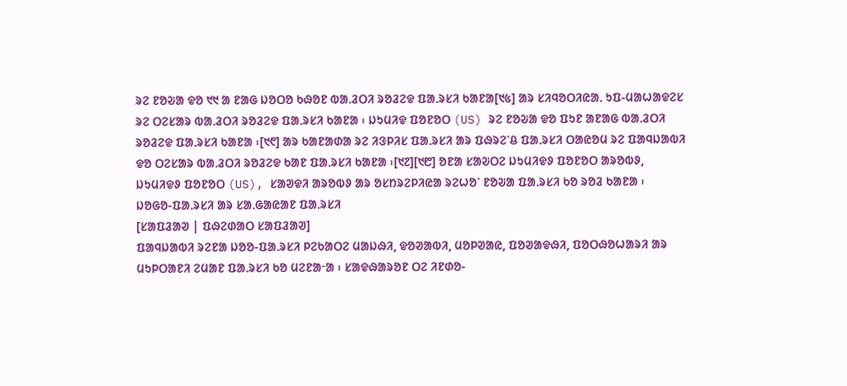ᱨᱮ ᱱᱚᱶᱟ ᱫᱚ ᱑᱑ ᱟ ᱱᱟᱜ ᱡᱚᱛᱚ ᱠᱷᱚᱱ ᱵᱟᱹᱲᱛᱤ ᱨᱚᱲᱮᱫ ᱯᱟᱹᱨᱥᱤ ᱠᱟᱱᱟ[᱑᱕] ᱟᱨ ᱥᱤᱧᱚᱛᱤᱭᱟᱹ ᱩᱯ-ᱢᱟᱦᱟᱫᱮᱥ ᱨᱮ ᱛᱮᱥᱟᱨ ᱵᱟᱹᱲᱛᱤ ᱨᱚᱲᱮᱫ ᱯᱟᱹᱨᱥᱤ ᱠᱟᱱᱟ ᱾ ᱡᱩᱢᱤᱫ ᱯᱚᱱᱚᱛ (US) ᱨᱮ ᱱᱚᱶᱟ ᱫᱚ ᱯᱩᱱ ᱟᱱᱟᱜ ᱵᱟᱹᱲᱛᱤ ᱨᱚᱲᱮᱫ ᱯᱟᱹᱨᱥᱤ ᱠᱟᱱᱟ ᱾[᱑᱖] ᱟᱨ ᱠᱟᱱᱟᱰᱟ ᱨᱮ ᱤᱝᱞᱤᱥ ᱯᱟᱹᱨᱥᱤ ᱟᱨ ᱯᱷᱨᱮᱸᱪ ᱯᱟᱹᱨᱥᱤ ᱛᱟᱭᱚᱢ ᱨᱮ ᱯᱟᱧᱡᱟᱵᱤ ᱫᱚ ᱛᱮᱥᱟᱨ ᱵᱟᱹᱲᱛᱤ ᱨᱚᱲᱮᱫ ᱠᱟᱱ ᱯᱟᱹᱨᱥᱤ ᱠᱟᱱᱟ ᱾[᱑᱗][᱑᱘] ᱚᱱᱟ ᱥᱟᱶᱛᱮ ᱡᱩᱢᱤᱫᱽ ᱯᱚᱱᱚᱛ ᱟᱨᱚᱵᱽ, ᱡᱩᱢᱤᱫᱽ ᱯᱚᱱᱚᱛ (US), ᱥᱟᱣᱫᱤ ᱟᱨᱚᱵᱽ ᱟᱨ ᱚᱥᱴᱨᱮᱞᱤᱭᱟ ᱨᱮᱦᱚᱸ ᱱᱚᱶᱟ ᱯᱟᱹᱨᱥᱤ ᱠᱚ ᱨᱚᱲ ᱠᱟᱱᱟ ᱾
ᱡᱚᱜᱚ-ᱯᱟᱹᱨᱥᱤ ᱟᱨ ᱥᱟᱹᱜᱟᱭᱟᱱ ᱯᱟᱹᱨᱥᱤ
[ᱥᱟᱯᱲᱟᱣ | ᱯᱷᱮᱰᱟᱛ ᱥᱟᱯᱲᱟᱣ]
ᱯᱟᱧᱡᱟᱵᱤ ᱨᱮᱱᱟ ᱡᱚᱚ-ᱯᱟᱹᱨᱥᱤ ᱞᱮᱠᱟᱛᱮ ᱢᱟᱡᱷᱤ, ᱫᱚᱣᱟᱵᱤ, ᱢᱚᱞᱣᱟᱭ, ᱯᱚᱣᱟᱫᱷᱤ, ᱯᱚᱛᱷᱚᱦᱟᱨᱤ ᱟᱨ ᱢᱩᱞᱛᱟᱱᱤ ᱮᱢᱟᱱ ᱯᱟᱹᱨᱥᱤ ᱠᱚ ᱢᱮᱱᱟᱼᱟ ᱾ ᱥᱟᱫᱷᱟᱨᱚᱱ ᱛᱮ ᱤᱱᱰᱚ-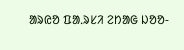ᱟᱨᱭᱚ ᱯᱟᱹᱨᱥᱤ ᱮᱴᱟᱜ ᱡᱚᱚ-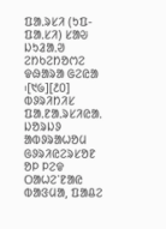ᱯᱟᱹᱨᱥᱤ (ᱩᱯ-ᱯᱟᱹᱥᱤ) ᱥᱟᱶ ᱡᱩᱲᱟᱹᱣ ᱮᱴᱠᱮᱴᱚᱬᱮ ᱫᱷᱟᱨᱟ ᱜᱮᱭᱟ ᱾[᱑᱙][᱒᱐] ᱵᱽᱨᱤᱴᱤᱥ ᱯᱟᱹᱱᱟᱹᱨᱥᱤᱭᱟᱹ ᱡᱚᱨᱡᱽ ᱟᱵᱽᱨᱟᱦᱚᱢ ᱜᱽᱨᱤᱭᱮᱨᱥᱚᱱ ᱚᱞ ᱞᱮᱫ ᱛᱟᱦᱮᱸᱱᱟᱭ ᱵᱟᱝᱢᱟ, ᱯᱟᱪᱮ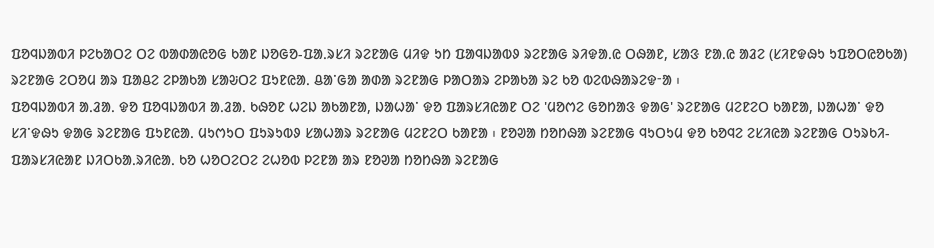ᱯᱚᱧᱡᱟᱵᱤ ᱞᱮᱠᱟᱛᱮ ᱛᱮ ᱵᱟᱰᱟᱭᱚᱜ ᱠᱟᱱ ᱡᱚᱜᱚ-ᱯᱟᱹᱨᱥᱤ ᱨᱮᱱᱟᱜ ᱢᱤᱫ ᱩᱴ ᱯᱟᱧᱡᱟᱵᱽ ᱨᱮᱱᱟᱜ ᱨᱤᱫᱟᱹᱭ ᱛᱷᱟᱱ, ᱥᱟᱝ ᱱᱟᱹᱭ ᱟᱲᱮ (ᱥᱤᱱᱫᱷᱩ ᱩᱯᱚᱛᱭᱚᱠᱟ) ᱨᱮᱱᱟᱜ ᱮᱛᱚᱢ ᱟᱨ ᱯᱟᱪᱮ ᱮᱞᱟᱠᱟ ᱥᱟᱶᱛᱮ ᱯᱩᱱᱭᱟᱹ ᱪᱟᱸᱜᱟ ᱟᱰᱟ ᱨᱮᱱᱟᱜ ᱞᱟᱛᱟᱨ ᱮᱞᱟᱠᱟ ᱨᱮ ᱠᱚ ᱵᱮᱵᱷᱟᱨᱮᱫᱼᱟ ᱾
ᱯᱚᱧᱡᱟᱵᱤ ᱟᱹᱲᱟᱹ ᱫᱚ ᱯᱚᱧᱡᱟᱵᱤ ᱟᱹᱲᱟᱹ ᱠᱷᱚᱱ ᱦᱮᱡ ᱟᱠᱟᱱᱟ, ᱡᱟᱦᱟᱸ ᱫᱚ ᱯᱟᱨᱥᱤᱭᱟᱱ ᱛᱮ 'ᱢᱚᱬᱮ ᱜᱚᱴᱟᱝ ᱫᱟᱜ' ᱨᱮᱱᱟᱜ ᱢᱮᱱᱮᱛ ᱠᱟᱱᱟ, ᱡᱟᱦᱟᱸ ᱫᱚ ᱥᱤᱸᱫᱷᱩ ᱫᱟᱜ ᱨᱮᱱᱟᱜ ᱯᱩᱱᱭᱟᱹ ᱢᱩᱬᱩᱛ ᱯᱩᱨᱩᱵᱽ ᱥᱟᱦᱟᱨ ᱨᱮᱱᱟᱜ ᱢᱮᱱᱮᱛ ᱠᱟᱱᱟ ᱾ ᱱᱚᱣᱟ ᱴᱚᱴᱷᱟ ᱨᱮᱱᱟᱜ ᱧᱩᱛᱩᱢ ᱫᱚ ᱠᱚᱧᱮ ᱮᱥᱤᱭᱟ ᱨᱮᱱᱟᱜ ᱛᱩᱨᱠᱤ-ᱯᱟᱨᱥᱤᱭᱟᱱ ᱡᱤᱛᱠᱟᱹᱨᱤᱭᱟᱹ ᱠᱚ ᱦᱚᱛᱮᱛᱮ ᱮᱦᱚᱵ ᱞᱮᱱᱟ ᱟᱨ ᱱᱚᱣᱟ ᱴᱚᱴᱷᱟ ᱨᱮᱱᱟᱜ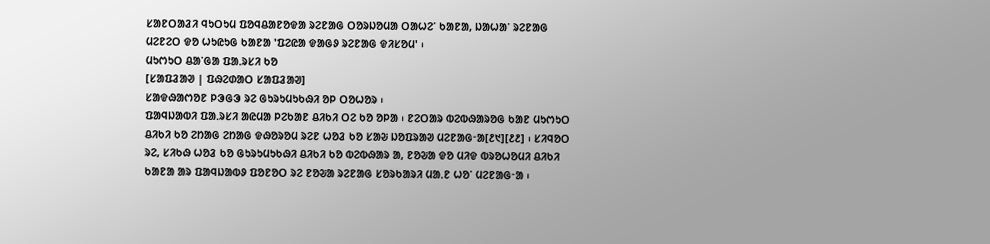ᱥᱟᱱᱛᱟᱲᱤ ᱧᱩᱛᱩᱢ ᱯᱚᱧᱪᱟᱱᱚᱫᱟ ᱨᱮᱱᱟᱜ ᱛᱚᱨᱡᱚᱢᱟ ᱛᱟᱦᱮᱸ ᱠᱟᱱᱟ, ᱡᱟᱦᱟᱸ ᱨᱮᱱᱟᱜ ᱢᱮᱱᱮᱛ ᱫᱚ ᱦᱩᱭᱩᱜ ᱠᱟᱱᱟ 'ᱯᱮᱭᱟ ᱫᱟᱜᱽ ᱨᱮᱱᱟᱜ ᱫᱤᱥᱚᱢ' ᱾
ᱢᱩᱬᱩᱛ ᱪᱟᱸᱜᱟ ᱯᱟᱹᱨᱥᱤ ᱠᱚ
[ᱥᱟᱯᱲᱟᱣ | ᱯᱷᱮᱰᱟᱛ ᱥᱟᱯᱲᱟᱣ]
ᱥᱟᱫᱷᱟᱬᱚᱱ ᱞᱳᱜᱳ ᱨᱮ ᱜᱩᱨᱩᱢᱩᱠᱷᱤ ᱚᱞ ᱛᱚᱦᱚᱨ ᱾
ᱯᱟᱧᱡᱟᱵᱤ ᱯᱟᱹᱨᱥᱤ ᱟᱭᱢᱟ ᱞᱮᱠᱟᱱ ᱪᱤᱠᱤ ᱛᱮ ᱠᱚ ᱚᱞᱟ ᱾ ᱱᱮᱛᱟᱨ ᱵᱮᱵᱷᱟᱨᱚᱜ ᱠᱟᱱ ᱢᱩᱬᱩᱛ ᱪᱤᱠᱤ ᱠᱚ ᱮᱴᱟᱜ ᱮᱴᱟᱜ ᱫᱷᱚᱨᱚᱢ ᱨᱮᱱ ᱦᱚᱲ ᱠᱚ ᱥᱟᱶ ᱡᱚᱯᱨᱟᱣ ᱢᱮᱱᱟᱜᱼᱟ[᱒᱑][᱒᱒] ᱾ ᱥᱤᱧᱚᱛ ᱨᱮ, ᱥᱤᱠᱷ ᱦᱚᱲ ᱠᱚ ᱜᱩᱨᱩᱢᱩᱠᱷᱤ ᱪᱤᱠᱤ ᱠᱚ ᱵᱮᱵᱷᱟᱨ ᱟ, ᱱᱚᱶᱟ ᱫᱚ ᱢᱤᱫ ᱵᱨᱚᱦᱚᱢᱤ ᱪᱤᱠᱤ ᱠᱟᱱᱟ ᱟᱨ ᱯᱟᱧᱡᱟᱵᱽ ᱯᱚᱱᱚᱛ ᱨᱮ ᱱᱚᱶᱟ ᱨᱮᱱᱟᱜ ᱥᱚᱨᱠᱟᱨᱤ ᱢᱟᱹᱱ ᱦᱚᱸ ᱢᱮᱱᱟᱜᱼᱟ ᱾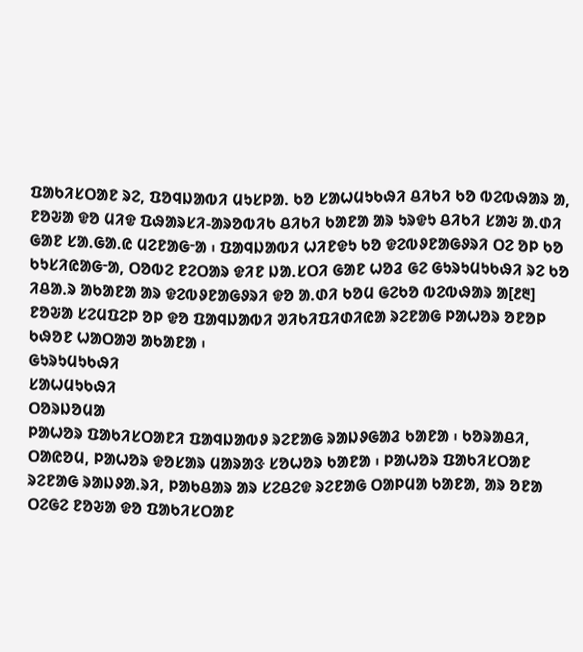ᱯᱟᱠᱤᱥᱛᱟᱱ ᱨᱮ, ᱯᱚᱧᱡᱟᱵᱤ ᱢᱩᱥᱞᱟᱹ ᱠᱚ ᱥᱟᱦᱢᱩᱠᱷᱤ ᱪᱤᱠᱤ ᱠᱚ ᱵᱮᱵᱷᱟᱨ ᱟ, ᱱᱚᱶᱟ ᱫᱚ ᱢᱤᱫ ᱯᱷᱟᱨᱥᱤ-ᱟᱨᱚᱵᱤᱠ ᱪᱤᱠᱤ ᱠᱟᱱᱟ ᱟᱨ ᱩᱨᱫᱩ ᱪᱤᱠᱤ ᱥᱟᱶ ᱟᱹᱰᱤ ᱜᱟᱱ ᱥᱟᱹᱜᱟᱹᱭ ᱢᱮᱱᱟᱜᱼᱟ ᱾ ᱯᱟᱧᱡᱟᱵᱤ ᱦᱤᱱᱫᱩ ᱠᱚ ᱫᱮᱵᱽᱱᱟᱜᱽᱨᱤ ᱛᱮ ᱚᱞ ᱠᱚ ᱠᱩᱥᱤᱭᱟᱜᱼᱟ, ᱛᱚᱵᱮ ᱱᱮᱛᱟᱨ ᱫᱤᱱ ᱡᱟᱹᱥᱛᱤ ᱜᱟᱱ ᱦᱚᱲ ᱜᱮ ᱜᱩᱨᱩᱢᱩᱠᱷᱤ ᱨᱮ ᱠᱚ ᱤᱪᱟᱹᱨ ᱟᱠᱟᱱᱟ ᱟᱨ ᱫᱮᱵᱽᱱᱟᱜᱽᱨᱤ ᱫᱚ ᱟᱹᱰᱤ ᱠᱚᱢ ᱜᱮᱠᱚ ᱵᱮᱵᱷᱟᱨ ᱟ[᱒᱓]
ᱱᱚᱶᱟ ᱥᱮᱢᱯᱮᱞ ᱚᱞ ᱫᱚ ᱯᱟᱧᱡᱟᱵᱤ ᱣᱤᱠᱤᱯᱤᱰᱤᱭᱟ ᱨᱮᱱᱟᱜ ᱞᱟᱦᱚᱨ ᱚᱱᱚᱞ ᱠᱷᱚᱱ ᱦᱟᱛᱟᱣ ᱟᱠᱟᱱᱟ ᱾
ᱜᱩᱨᱩᱢᱩᱠᱷᱤ
ᱥᱟᱦᱢᱩᱠᱷᱤ
ᱛᱚᱨᱡᱚᱢᱟ
ᱞᱟᱦᱚᱨ ᱯᱟᱠᱤᱥᱛᱟᱱᱤ ᱯᱟᱧᱡᱟᱵᱽ ᱨᱮᱱᱟᱜ ᱨᱟᱡᱽᱜᱟᱲ ᱠᱟᱱᱟ ᱾ ᱠᱚᱨᱟᱪᱤ, ᱛᱟᱭᱚᱢ, ᱞᱟᱦᱚᱨ ᱫᱚᱥᱟᱨ ᱢᱟᱨᱟᱝ ᱥᱚᱦᱚᱨ ᱠᱟᱱᱟ ᱾ ᱞᱟᱦᱚᱨ ᱯᱟᱠᱤᱥᱛᱟᱱ ᱨᱮᱱᱟᱜ ᱨᱟᱡᱽᱟᱹᱨᱤ, ᱞᱟᱠᱪᱟᱨ ᱟᱨ ᱥᱮᱪᱮᱫ ᱨᱮᱱᱟᱜ ᱛᱟᱞᱢᱟ ᱠᱟᱱᱟ, ᱟᱨ ᱚᱱᱟ ᱛᱮᱜᱮ ᱱᱚᱶᱟ ᱫᱚ ᱯᱟᱠᱤᱥᱛᱟᱱ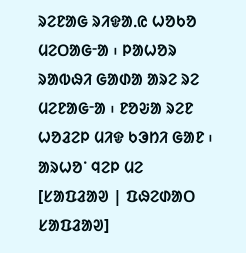ᱨᱮᱱᱟᱜ ᱨᱤᱫᱟᱹᱭ ᱦᱚᱠᱚ ᱢᱮᱛᱟᱜᱼᱟ ᱾ ᱞᱟᱦᱚᱨ ᱨᱟᱵᱷᱤ ᱜᱟᱰᱟ ᱟᱨᱮ ᱨᱮ ᱢᱮᱱᱟᱜᱼᱟ ᱾ ᱱᱚᱶᱟ ᱨᱮᱱ ᱦᱚᱲᱮᱞ ᱢᱤᱫ ᱠᱳᱴᱤ ᱜᱟᱱ ᱾
ᱟᱨᱦᱚᱸ ᱧᱮᱞ ᱢᱮ
[ᱥᱟᱯᱲᱟᱣ | ᱯᱷᱮᱰᱟᱛ ᱥᱟᱯᱲᱟᱣ]